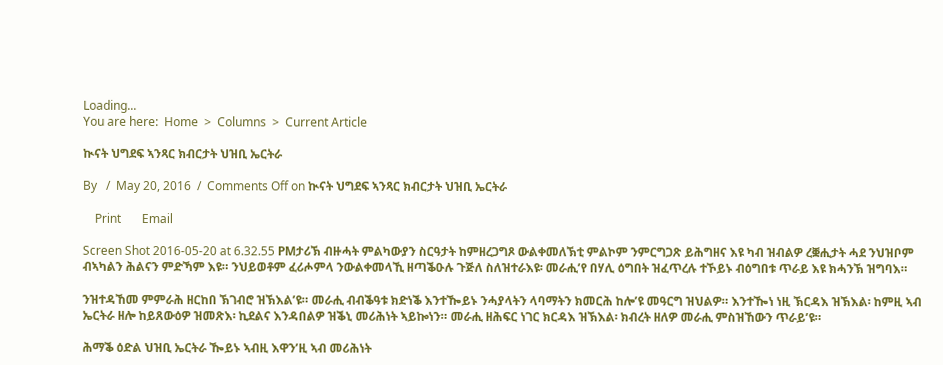Loading...
You are here:  Home  >  Columns  >  Current Article

ኲናት ህግደፍ ኣንጻር ክብርታት ህዝቢ ኤርትራ

By   /  May 20, 2016  /  Comments Off on ኲናት ህግደፍ ኣንጻር ክብርታት ህዝቢ ኤርትራ

    Print       Email

Screen Shot 2016-05-20 at 6.32.55 PMታሪኽ ብዙሓት ምልካውያን ስርዓታት ከምዘረጋግጾ ውልቀመለኽቲ ምልኮም ንምርግጋጽ ይሕግዘና እዩ ካብ ዝብልዎ ረቛሒታት ሓደ ንህዝቦም ብኣካልን ሕልናን ምድኻም እዩ። ንህይወቶም ፈሪሖምላ ንውልቀመላኺ ዘጣቕዑሉ ጉጅለ ስለዝተራእዩ፡ መራሒ’የ በሃሊ ዕግበት ዝፈጥረሉ ተኾይኑ ብዕግበቱ ጥራይ እዩ ክሓንኽ ዝግባእ።

ንዝተዳኸመ ምምራሕ ዘርከበ ኽገብሮ ዝኽእል’ዩ። መራሒ ብብቕዓቱ ክድነቕ እንተዀይኑ ንሓያላትን ላባማትን ክመርሕ ከሎ’ዩ መዓርግ ዝህልዎ። እንተዀነ ነዚ ኽርዳእ ዝኽእል፡ ከምዚ ኣብ ኤርትራ ዘሎ ከይጸውዕዎ ዝመጽእ፡ ኪደልና እንዳበልዎ ዝቕኒ መሪሕነት ኣይኰነን። መራሒ ዘሕፍር ነገር ክርዳእ ዝኽእል፡ ክብረት ዘለዎ መራሒ ምስዝኸውን ጥራይ’ዩ።

ሕማቕ ዕድል ህዝቢ ኤርትራ ዀይኑ ኣብዚ እዋን’ዚ ኣብ መሪሕነት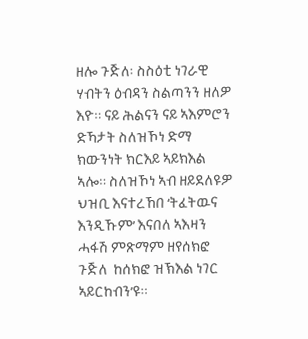ዘሎ ጉጅለ፡ ስስዕቲ ነገራዊ ሃብትን ዕብዳን ስልጣንን ዘለዎ እዮ። ናይ ሕልናን ናይ ኣእምሮን ድኻታት ስለዝኾነ ድማ ክውንነት ክርእይ ኣይክእል ኣሎ። ስለዝኾነ ኣብ ዘይደለዩዎ ህዝቢ እናተረኸበ ‘ትፈትዉና እንዲኹም’ እናበለ ኣእዛን ሓፋሽ ምጽማም ዘየሰክፎ ጉጅለ  ከሰክፎ ዝኽእል ነገር ኣይርከብን’ዩ።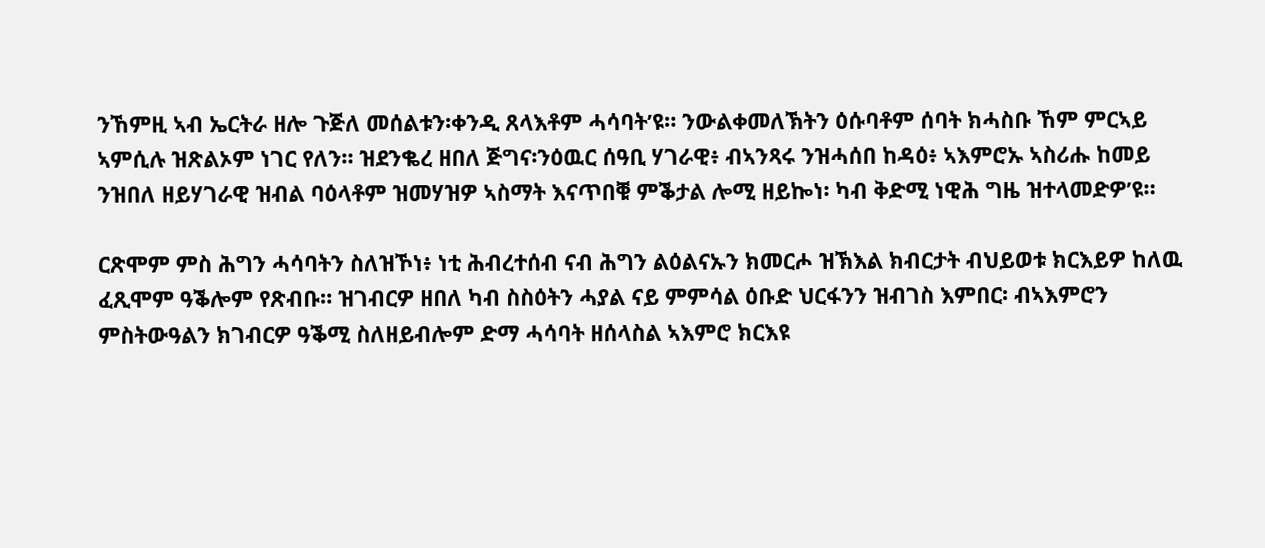ንኸምዚ ኣብ ኤርትራ ዘሎ ጉጅለ መሰልቱን፡ቀንዲ ጸላእቶም ሓሳባት’ዩ። ንውልቀመለኽትን ዕሱባቶም ሰባት ክሓስቡ ኸም ምርኣይ ኣምሲሉ ዝጽልኦም ነገር የለን። ዝደንቈረ ዘበለ ጅግና፡ንዕዉር ሰዓቢ ሃገራዊ፥ ብኣንጻሩ ንዝሓሰበ ከዳዕ፥ ኣእምሮኡ ኣስሪሑ ከመይ ንዝበለ ዘይሃገራዊ ዝብል ባዕላቶም ዝመሃዝዎ ኣስማት እናጥበቑ ምቕታል ሎሚ ዘይኰነ፡ ካብ ቅድሚ ነዊሕ ግዜ ዝተላመድዎ’ዩ።

ርጽሞም ምስ ሕግን ሓሳባትን ስለዝኾነ፥ ነቲ ሕብረተሰብ ናብ ሕግን ልዕልናኡን ክመርሖ ዝኽእል ክብርታት ብህይወቱ ክርእይዎ ከለዉ ፈጺሞም ዓቕሎም የጽብቡ። ዝገብርዎ ዘበለ ካብ ስስዕትን ሓያል ናይ ምምሳል ዕቡድ ህርፋንን ዝብገስ እምበር፡ ብኣእምሮን ምስትውዓልን ክገብርዎ ዓቕሚ ስለዘይብሎም ድማ ሓሳባት ዘሰላስል ኣእምሮ ክርእዩ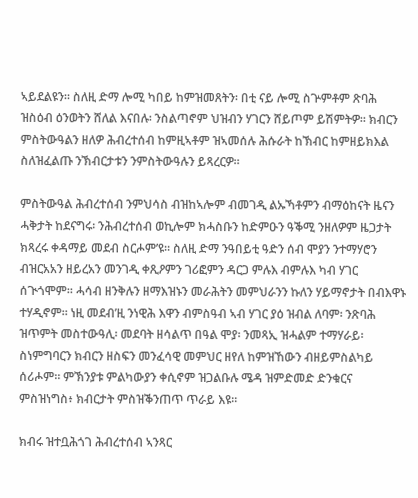ኣይደልዩን። ስለዚ ድማ ሎሚ ካበይ ከምዝመጸትን፡ በቲ ናይ ሎሚ ስጕምቶም ጽባሕ ዝስዕብ ዕንወትን ሸለል እናበሉ፡ ንስልጣኖም ህዝብን ሃገርን ሸይጦም ይሽምትዎ። ክብርን ምስትውዓልን ዘለዎ ሕብረተሰብ ከምዚኣቶም ዝኣመሰሉ ሕሱራት ከኽብር ከምዘይክእል ስለዝፈልጡ ንኽብርታቱን ንምስትውዓሉን ይጻረርዎ።

ምስትውዓል ሕብረተሰብ ንምህሳስ ብዝከኣሎም ብመገዲ ልኡኻቶምን ብማዕከናት ዜናን ሓቅታት ከደናግሩ፡ ንሕብረተሰብ ወኪሎም ክሓስቡን ከድምዑን ዓቕሚ ንዘለዎም ዜጋታት ክጻረሩ ቀዳማይ መደብ ስርሖም’ዩ። ስለዚ ድማ ንዓበይቲ ዓድን ሰብ ሞያን ንተማሃሮን ብዝርአአን ዘይረአን መንገዲ ቀጺዖምን ገሪፎምን ዳርጋ ምሉእ ብምሉእ ካብ ሃገር ሰጒጎሞም። ሓሳብ ዘንቅሉን ዘማእዝኑን መራሕትን መምህራንን ኩለን ሃይማኖታት በብእዋኑ ተሃዲኖም። ነዚ መደብ’ዚ ንነዊሕ እዋን ብምስዓብ ኣብ ሃገር ያዕ ዝብል ለባም፡ ንጽባሕ ዝጥምት መስተውዓሊ፡ መደባት ዘሳልጥ በዓል ሞያ፡ ንመጻኢ ዝሓልም ተማሃራይ፡ ስነምግባርን ክብርን ዘስፍን መንፈሳዊ መምህር ዘየለ ከምዝኸውን ብዘይምስልካይ ሰሪሖም። ምኽንያቱ ምልካውያን ቀሲኖም ዝጋልቡሉ ሜዳ ዝምድመድ ድንቁርና ምስዝነግስ፥ ክብርታት ምስዝቕንጠጥ ጥራይ እዩ።

ክብሩ ዝተቧሕጎገ ሕብረተሰብ ኣንጻር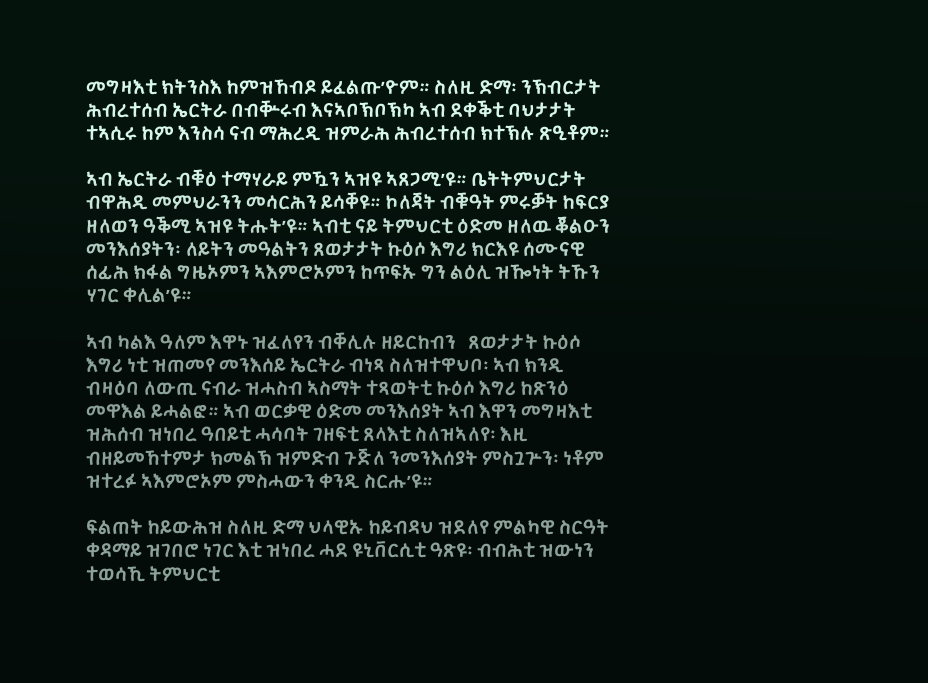መግዛእቲ ክትንስእ ከምዝኸብዶ ይፈልጡ’ዮም። ስለዚ ድማ፡ ንኽብርታት ሕብረተሰብ ኤርትራ በብቝሩብ እናኣቦኽቦኽካ ኣብ ደቀቕቲ ባህታታት ተኣሲሩ ከም እንስሳ ናብ ማሕረዲ ዝምራሕ ሕብረተሰብ ክተኽሉ ጽዒቶም።

ኣብ ኤርትራ ብቑዕ ተማሃራይ ምዃን ኣዝዩ ኣጸጋሚ’ዩ። ቤትትምህርታት ብዋሕዲ መምህራንን መሳርሕን ይሳቐዩ። ኮለጃት ብቑዓት ምሩቓት ከፍርያ ዘለወን ዓቕሚ ኣዝዩ ትሑት’ዩ። ኣብቲ ናይ ትምህርቲ ዕድመ ዘለዉ ቖልዑን መንእሰያትን፡ ለይትን መዓልትን ጸወታታት ኩዕሶ እግሪ ክርእዩ ሰሙናዊ ሰፊሕ ክፋል ግዜኦምን ኣእምሮኦምን ከጥፍኡ ግን ልዕሊ ዝዀነት ትኹን ሃገር ቀሊል’ዩ።

ኣብ ካልእ ዓለም እዋኑ ዝፈለየን ብቐሊሉ ዘይርከብን   ጸወታታት ኩዕሶ እግሪ ነቲ ዝጠመየ መንእሰይ ኤርትራ ብነጻ ስለዝተዋህቦ፡ ኣብ ክንዲ ብዛዕባ ለውጢ ናብራ ዝሓስብ ኣስማት ተጻወትቲ ኩዕሶ እግሪ ከጽንዕ መዋእል ይሓልፎ። ኣብ ወርቃዊ ዕድመ መንእሰያት ኣብ እዋን መግዛእቲ ዝሕሰብ ዝነበረ ዓበይቲ ሓሳባት ገዘፍቲ ጸላእቲ ስለዝኣለየ፡ እዚ ብዘይመኸተምታ ክመልኽ ዝምድብ ጉጅለ ንመንእሰያት ምስጓጕን፡ ነቶም ዝተረፉ ኣእምሮኦም ምስሓውን ቀንዲ ስርሑ’ዩ።

ፍልጠት ከይውሕዝ ስለዚ ድማ ህላዊኡ ከይብዳህ ዝደለየ ምልካዊ ስርዓት ቀዳማይ ዝገበሮ ነገር እቲ ዝነበረ ሓደ ዩኒቨርሲቲ ዓጽዩ፡ ብብሕቲ ዝውነን ተወሳኺ ትምህርቲ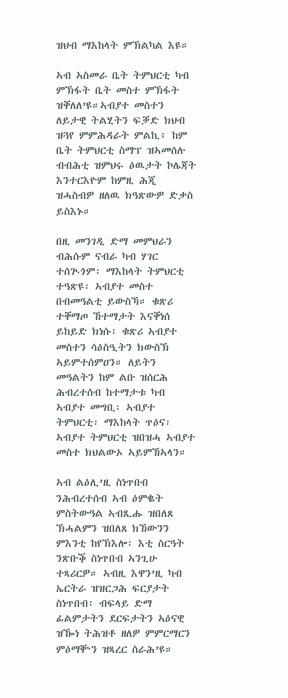ዝህብ ማእከላት ምኽልካል እዩ።

ኣብ ኣስመራ ቤት ትምህርቲ ካብ ምኽፋት ቤት መስተ ምኽፋት ዝቐለለ’ዩ።ኣብያተ መስተን ለይታዊ ትልሂትን ፍቓድ ክህብ ዝጓየ ምምሕዳራት ምልኪ፥ ከም ቤት ትምህርቲ ስማፕ ዝኣመሰሉ ብብሕቲ ዝምህሩ ዕዉታት ኮሌጃት እንተርእዮም ከምዚ ሕጂ ዝሓስብዎ ዘለዉ ክዓጽውዎ ድቃስ ይስእኑ።

በዚ መንገዲ ድማ መምህራን ብሕሱም ናብራ ካብ ሃገር ተሰጒጎም፡ ማእከላት ትምህርቲ ተዓጽዩ፡ ኣብያተ መስተ በብመዓልቲ ይውስኻ። ቁጽሪ ተቐማጦ ኸተማታት እናቐነሰ ይከይድ ክነሱ፡ ቁጽሪ ኣብያተ መስተን ሳዕስዒትን ክውስኽ ኣይምተሰምዐን። ለይትን መዓልትን ከም ልቡ ዝሰርሕ ሕብረተሰብ ከተማታቱ ካብ ኣብያተ መግቢ፡ ኣብያተ ትምህርቲ፡ ማእከላት ጥዕና፡ ኣብያተ ትምህርቲ ዝበዝሓ ኣብያተ መስተ ክህልውኦ ኣይምኸኣላን።

ኣብ ልዕሊ’ዚ ስነጥበብ ንሕብረተሰብ ኣብ ዕምቈት ምስትውዓል ኣብጺሑ ዝበለጸ ኽሓልምን ዝበለጸ ክኸውንን ምእንቲ ከየኽእሎ፡ እቲ ስርዓት ንጽቡቕ ስነጥበብ ኣንጊሁ ተጻሪርዎ። ኣብዚ እዋን’ዚ ካብ ኤርትራ ዝዝርጋሕ ፍርያታት ስነጥበብ፡ ብፍላይ ድማ ፊልምታትን ደርፍታትን ኣዕናዊ ዝዀነ ትሕዝቶ ዘለዎ ምምርማርን ምዕማቝን ዝጻረር ስራሕ’ዩ።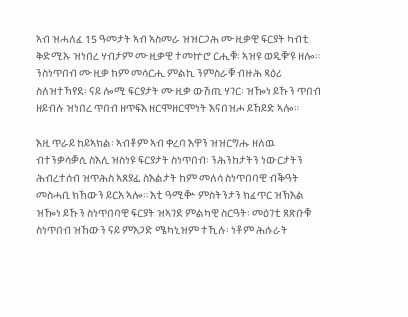ኣብ ዝሓለፈ 15 ዓመታት ኣብ ኣስመራ ዝዝርጋሕ ሙዚቃዊ ፍርያት ካብቲ ቅድሚኡ ዝነበረ ሃብታም ሙዚቃዊ ተመኵሮ ርሒቑ፡ ኣዝዩ ወዲቑ’ዩ ዘሎ። ንስነጥበብ ሙዚቃ ከም መሳርሒ ምልኪ ንምስራቑ ብዙሕ ጻዕሪ ስለዝተኻየደ፡ ናይ ሎሚ ፍርያታት ሙዚቃ ውሽጢ ሃገር፡ ዝዀነ ይኹን ጥበብ ዘይብሉ ዝነበረ ጥበብ ዘጥፍእ ዘርሞዘርሞነት እናበዝሖ ይኸይድ ኣሎ።

እዚ ጥራይ ከይኣክል፡ ኣብቶም ኣብ ቀረባ እዋን ዝዝርግሑ ዘለዉ ብተንቃሳቓሲ ስእሊ ዝስነዩ ፍርያታት ስነጥበብ፡ ንሕንከታትን ነውርታትን ሕብረተሰብ ዝጥሕስ ኣጸያፊ ስእልታት ከም መለሳ ስነጥበባዊ ብቕዓት መስሓቢ ክኸውን ይርአ ኣሎ። እቲ ዓሚቝ ምስትንታን ክፈጥር ዝኽእል ዝዀነ ይኹን ስነጥበባዊ ፍርያት ዝኣገደ ምልካዊ ስርዓት፡ መዕገቲ ጸጽቡቑ ስነጥበብ ዝኸውን ናይ ምእጋድ ሜካኒዝም ተኺሉ፡ ነቶም ሕሱራት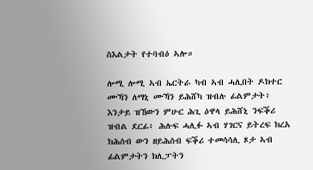ስእልታት የተባብዕ ኣሎ።

ሎሚ ሎሚ ኣብ ኤርትራ ካብ ኣብ ሓሊበት ዶክተር ሙኻን ለማኒ ሙኻን ይሕሸካ ዝብሉ ፊልምታት፥ እንታይ ዝኸውን ምሁር ሕጊ ዕዋላ ይሕሸኒ ንፍቕሪ ዝብል ደርፊ፥ ሕሉፍ ሓሊፉ ኣብ ሃገርና ይትረፍ ክረአ ክሕሰብ ውን ዘይሕሰብ ፍቕሪ ተመሳሳሊ ጾታ ኣብ ፊልምታትን ክሊፓትን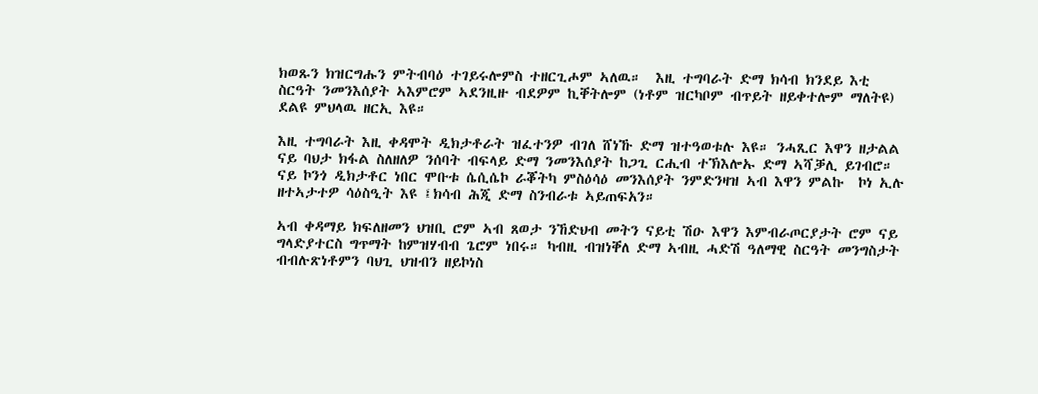ክወጹን ክዝርግሑን ምትብባዕ ተገይሩሎምስ ተዘርጊሖም ኣለዉ።  እዚ ተግባራት ድማ ክሳብ ክንደይ እቲ ስርዓት ንመንእሰያት ኣእምሮም ኣደንዚዙ ብደዎም ኪቐትሎም (ነቶም ዝርካቦም ብጥይት ዘይቀተሎም ማለትዩ) ደልዩ ምህላዉ ዘርኢ እዩ።

እዚ ተግባራት እዚ ቀዳሞት ዲክታቶራት ዝፈተንዎ ብገለ ሸነኹ ድማ ዝተዓወቱሉ እዩ። ንሓጺር እዋን ዘታልል ናይ ባህታ ክፋል ስለዘለዎ ንሰባት ብፍላይ ድማ ንመንእሰያት ከጋጊ ርሒብ ተኽእሎኡ ድማ ኣሻቓሊ ይገብሮ። ናይ ኮንጎ ዲክታቶር ነበር ሞቡቱ ሴሲሴኮ ራቖትካ ምስዕሳዕ መንእሰያት ንምድንዛዝ ኣብ እዋን ምልኩ  ኮነ ኢሉ ዘተኣታተዎ ሳዕስዒት እዩ ፤ክሳብ ሕጂ ድማ ስንብራቱ ኣይጠፍአን።

ኣብ ቀዳማይ ክፍለዘመን ህዝቢ ሮም ኣብ ጸወታ ንኸድህብ መትን ናይቲ ሽዑ እዋን እምብራጦርያታት ሮም ናይ ግላድያተርስ ግጥማት ከምዝሃብብ ጌሮም ነበሩ። ካብዚ ብዝነቐለ ድማ ኣብዚ ሓድሽ ዓለማዊ ስርዓት መንግስታት ብብሉጽነቶምን ባህጊ ህዝብን ዘይኮነስ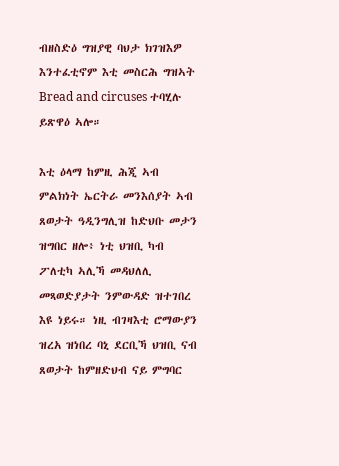ብዘስድዕ ግዝያዊ ባህታ ክገዝእዎ እንተፈቲኖም እቲ መስርሕ ግዝኣት Bread and circuses ተባሂሉ ይጽዋዕ ኣሎ።

እቲ ዕላማ ከምዚ ሕጂ ኣብ ምልክነት ኤርትራ መንእሰያት ኣብ ጸወታት ዓዲንግሊዝ ከድህቡ መታን ዝግበር ዘሎ፥ ነቲ ህዝቢ ካብ ፖለቲካ ኣሊኻ መዳህለሊ መጻወድያታት ንምውዳድ ዝተገበረ እዩ ነይሩ። ነዚ ብገዛእቲ ሮማውያን ዝረአ ዝነበረ ባኒ ደርቢኻ ህዝቢ ናብ ጸወታት ከምዘድህብ ናይ ምግባር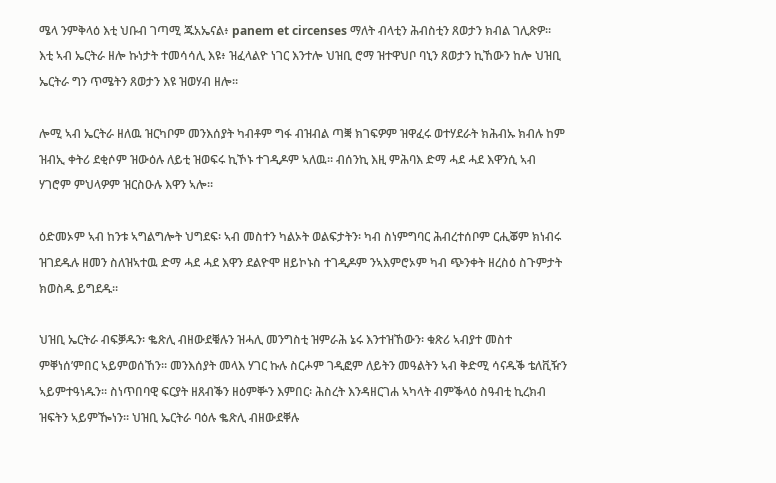ሜላ ንምቅላዕ እቲ ህቡብ ገጣሚ ጁአኤናል፥ panem et circenses ማለት ብላቲን ሕብስቲን ጸወታን ክብል ገሊጽዎ። እቲ ኣብ ኤርትራ ዘሎ ኩነታት ተመሳሳሊ እዩ፥ ዝፈላልዮ ነገር እንተሎ ህዝቢ ሮማ ዝተዋህቦ ባኒን ጸወታን ኪኸውን ከሎ ህዝቢ ኤርትራ ግን ጥሜትን ጸወታን እዩ ዝወሃብ ዘሎ።

ሎሚ ኣብ ኤርትራ ዘለዉ ዝርካቦም መንእሰያት ካብቶም ግፋ ብዝብል ጣቛ ክገፍዎም ዝዋፈሩ ወተሃደራት ክሕብኡ ክብሉ ከም ዝብኢ ቀትሪ ደቂሶም ዝውዕሉ ለይቲ ዝወፍሩ ኪኾኑ ተገዲዶም ኣለዉ። ብሰንኪ እዚ ምሕባእ ድማ ሓደ ሓደ እዋንሲ ኣብ ሃገሮም ምህላዎም ዝርስዑሉ እዋን ኣሎ።

ዕድመኦም ኣብ ከንቱ ኣግልግሎት ህግደፍ፡ ኣብ መስተን ካልኦት ወልፍታትን፡ ካብ ስነምግባር ሕብረተሰቦም ርሒቖም ክነብሩ ዝገደዱሉ ዘመን ስለዝኣተዉ ድማ ሓደ ሓደ እዋን ደልዮሞ ዘይኮኑስ ተገዲዶም ንኣእምሮኦም ካብ ጭንቀት ዘረስዕ ስጉምታት ክወስዱ ይግደዱ።

ህዝቢ ኤርትራ ብፍቓዱን፡ ቈጽሊ ብዘውደቑሉን ዝሓሊ መንግስቲ ዝምራሕ ኔሩ እንተዝኸውን፡ ቁጽሪ ኣብያተ መስተ ምቐነሰ’ምበር ኣይምወሰኸን። መንእሰያት መላእ ሃገር ኩሉ ስርሖም ገዲፎም ለይትን መዓልትን ኣብ ቅድሚ ሳናዱቕ ቴለቪዥን ኣይምተዓነዱን። ስነጥበባዊ ፍርያት ዘጸብቕን ዘዕምቝን እምበር፡ ሕስረት እንዳዘርገሐ ኣካላት ብምቕላዕ ስዓብቲ ኪረክብ ዝፍትን ኣይምዀነን። ህዝቢ ኤርትራ ባዕሉ ቈጽሊ ብዘውደቐሉ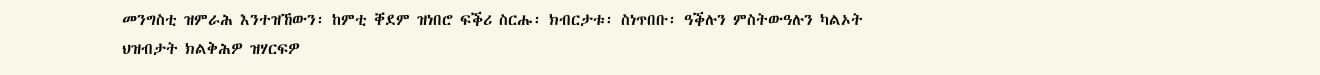መንግስቲ ዝምራሕ እንተዝኸውን፡ ከምቲ ቐደም ዝነበሮ ፍቕሪ ስርሑ፡ ክብርታቱ፡ ስነጥበቡ፡ ዓቕሉን ምስትውዓሉን ካልኦት ህዝብታት ክልቅሕዎ ዝሃርፍዎ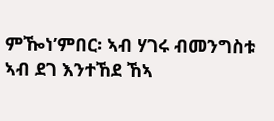ምዀነ’ምበር፡ ኣብ ሃገሩ ብመንግስቱ ኣብ ደገ እንተኸደ ኸኣ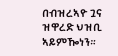በብዝረኣዮ ጓና ዝዋረድ ህዝቢ ኣይምዀነን።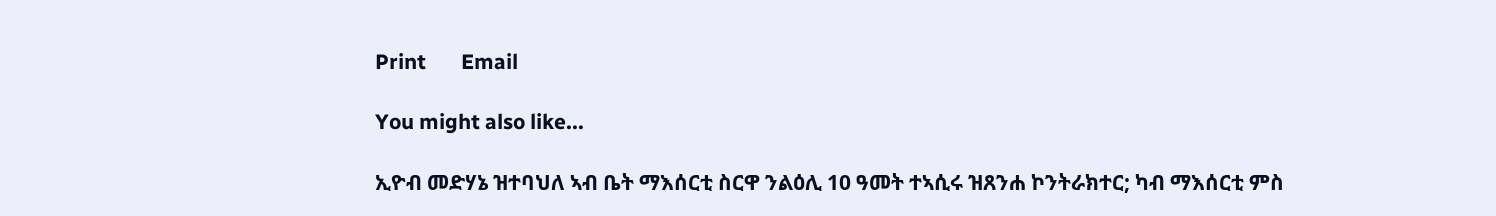Print       Email

You might also like...

ኢዮብ መድሃኔ ዝተባህለ ኣብ ቤት ማእሰርቲ ስርዋ ንልዕሊ 10 ዓመት ተኣሲሩ ዝጸንሐ ኮንትራክተር; ካብ ማእሰርቲ ምስ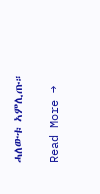ሓለውቱ ኣምሊጡ።

Read More →